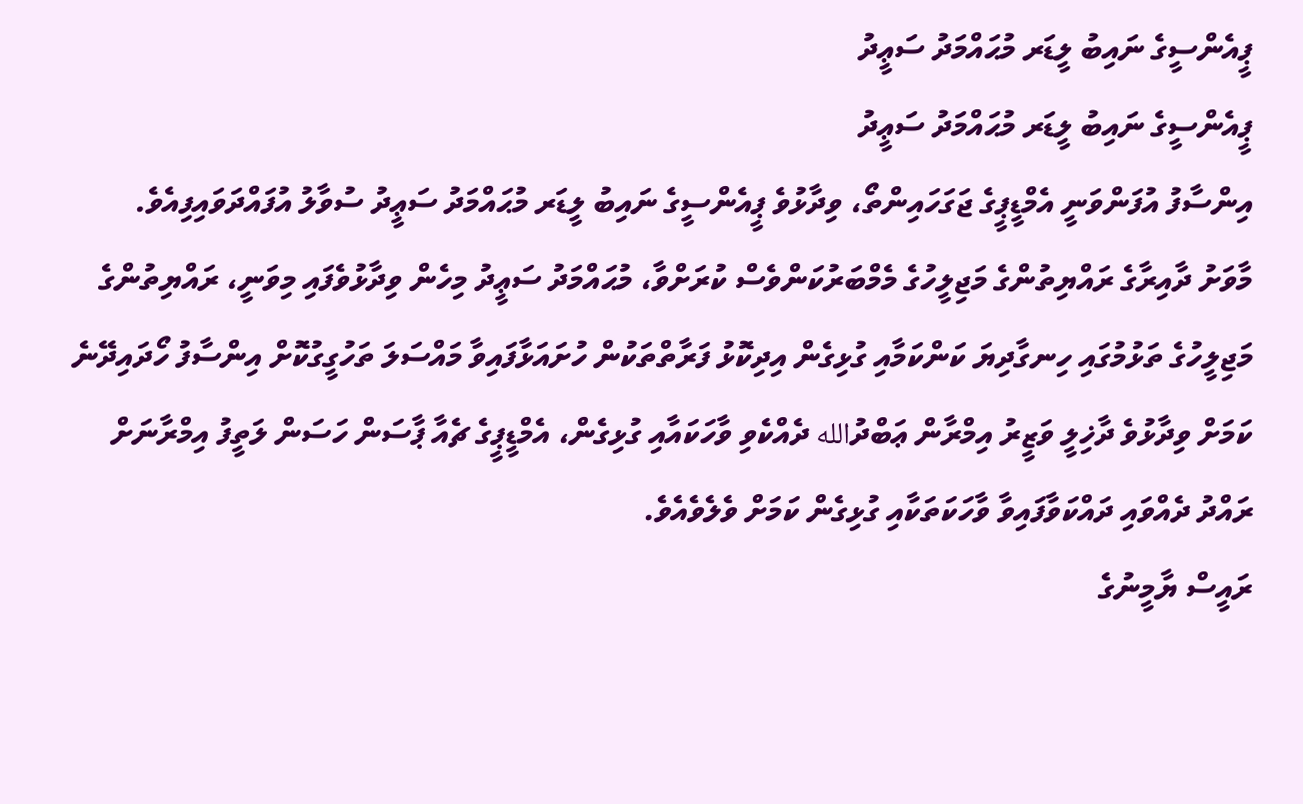ޕީއެންސީގެ ނައިބު ލީޑަރ މުޙައްމަދު ސަޢީދު
ޕީއެންސީގެ ނައިބު ލީޑަރ މުޙައްމަދު ސަޢީދު
އިންސާފު އުފަންވަނީ އެމްޑީޕީގެ ޖަގަހައިންތޯ، ވިދާޅުވެ ޕީއެންސީގެ ނައިބު ލީޑަރ މުޙައްމަދު ސަޢީދު ސުވާލު އުފައްދަވައިފިއެވެ.
މާވަށު ދާއިރާގެ ރައްޔިތުންގެ މަޖިލީހުގެ މެމްބަރުކަންވެސް ކުރަށްވާ، މުޙައްމަދު ސަޢީދު މިހެން ވިދާޅުވެފައި މިވަނީ، ރައްޔިތުންގެ މަޖިލީހުގެ ތަޅުމުގައި ހިނގާދިޔަ ކަންކަމާއި ގުޅިގެން އިދިކޮޅު ފަރާތްތަކުން ހުށައަޅާފައިވާ މައްސަލަ ތަހުގީގުކޮށް އިންސާފު ހޯދައިދޭނެ ކަމަށް ވިދާޅުވެ ދާޚިލީ ވަޒީރު އިމްރާން ޢަބްދުالله ދެއްކެވި ވާހަކައާއި ގުޅިގެން، އެމްޑީޕީގެ ޗެއާ ޕާސަން ހަސަން ލަތީފު އިމްރާނަށް ރައްދު ދެއްވައި ދައްކަވާފައިވާ ވާހަކަތަކާއި ގުޅިގެން ކަމަށް ވެލެވެއެވެ.
ރައީސް ޔާމީނުގެ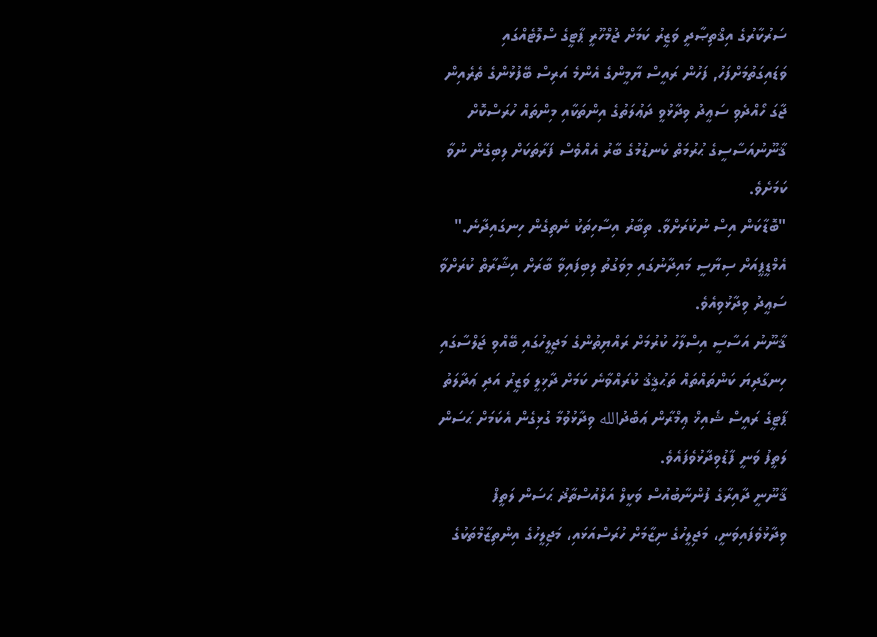ސަރުކާރުގެ އިޤްތިޞާދީ ވަޒީރު ކަމަށް ޖުމްހޫރީ ޕާޓީގެ ސްލޮޓެއްގައި ވަޑައިގަތުމަށްފަހު, ފަހުން ރައީސް ޔާމީންގެ އެންމެ އަރިސް ބޭފުޅުންގެ ތެރެއިން ޖާގަ ހޯއްދެވި ސަޢީދު ވިދާޅުވީ ދަޢުލަތުގެ އިންތަކާއި މިންތައް ހުރަސްކޮށް ޤާނޫނުއަސާސީގެ ޙުރުމަތް ކެނޑުމުގެ ބާރު އެއްވެސް ފަރާތަކަށް ލިބިގެން ނުވާ ކަމަށެވެ.
"ބޮޑާކަން އިސް ނުކުރަށްވާ. ތިބާރު އިސާހިތަކު ނެތިގެން ހިނގައިދާނެ." އެމްޑީޕީއަށް ސިޔާސީ މައިދާނުގައި މިވަގުތު ލިބިފައިވާ ބާރަށް އިޝާރާތް ކުރަށްވާ ސަޢީދު ވިދާޅުވިއެވެ.
ޤާނޫނު އަސާސީ އިސްލާހު ކުރުމަށް ރައްޔިތުންގެ މަޖިލީހުގައި ބޭއްވި ޖަލްސާގައި ހިނގާދިޔަ ކަންތައްތައް ތަޙުޤީޤު ކުރައްވާނެ ކަމަށް ދާޚިލީ ވަޒީރު އަދި ޢަދާލަތު ޕާޓީގެ ރައީސް ޝެއިޚް ޢިމްރާން ޢަބްދުالله ވިދާޅުވުމާ ގުޅިގެން އެކަމަށް ޙަސަން ލަތީފު ވަނީ ފާޑުވިދާޅުވެފައެވެ.
ޤާނޫނީ ދާއިރާގެ ފުންނާބުއުސް ވަކީލް އަލްއުސްތާޛު ޙަސަން ލަތީފް ވިދާޅުވެފައިވަނީ، މަޖިލީހުގެ ނިޒާމަށް ހުރަސްއަޅައި، މަޖިލީހުގެ އިންތިޒާމްތަކުގެ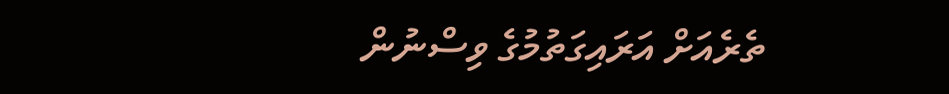ތެރެއަށް އަރައިގަތުމުގެ ވިސްނުން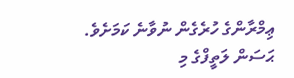ޢިމްރާންގެ ހުރެގެން ނުވާނެ ކަމަށެވެ.
ޙަސަން ލަތީފްގެ މި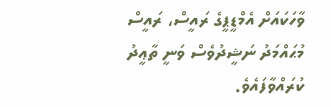ވާހަކައަށް އެމްޑީޕީގެ ރައީސް، ރައީސް މުޙައްމަދު ނަޝީދުވެސް ވަނީ ތާޢީދު ކުރައްވާފައެވެ.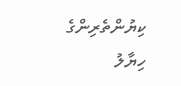ކިޔުންތެރިންގެ ހިޔާލު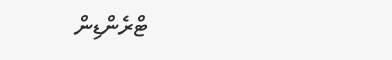ޓްރެންޑިން